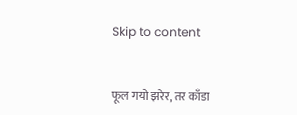Skip to content


फूल गयो झरेर, तर काँडा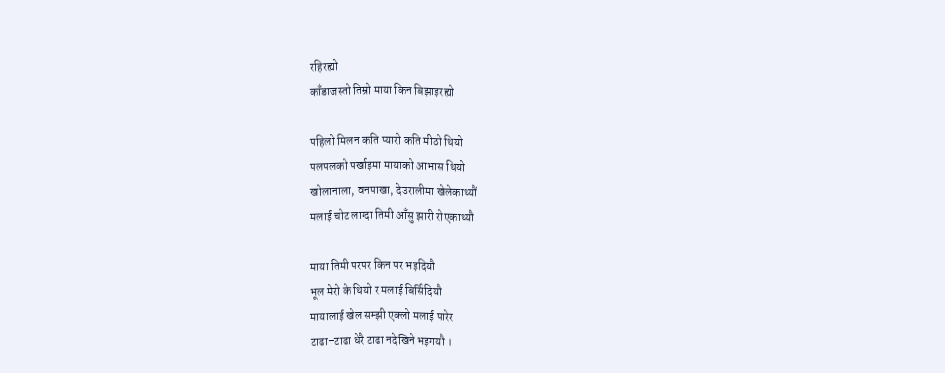रहिरह्यो
काँडाजस्तो तिम्रो माया किन बिझाइरह्यो

पहिलो मिलन कति प्यारो कति मीठो थियो
पलपलको पर्खाइमा मायाको आभास थियो
खोलानाला, वनपाखा, देउरालीमा खेलेकाथ्यौं
मलाई चोट लाग्दा तिमी आँसु झारी रोएकाथ्यौ

माया तिमी परपर किन पर भइदियौ
भूल मेरो के थियो र मलाई बिर्सिदियौ
मायालाई खेल सम्झी एक्लो मलाई पारेर
टाढा–टाढा धेरै टाढा नदेखिने भइगयौ ।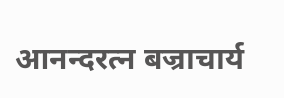आनन्दरत्न बज्राचार्य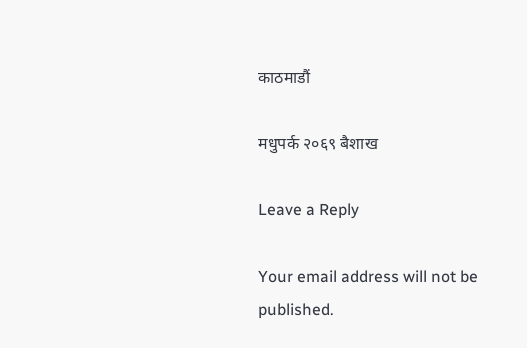काठमाडौं

मधुपर्क २०६९ बैशाख

Leave a Reply

Your email address will not be published.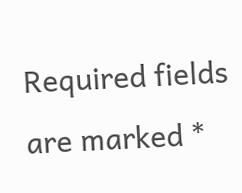Required fields are marked *